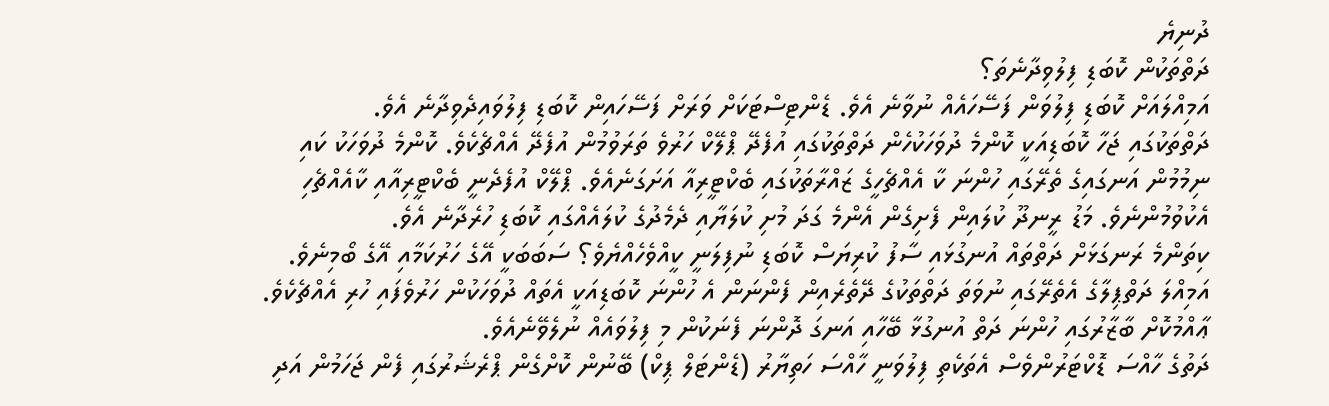ދުނިޔެ
ދަތްތަކުން ކޮބަޑި ފިލުވިދާނެތަ؟
އަމިއްލައަށް ކޮބަޑި ފިލުވަން ފަސޭހައެއް ނުވާނެ އެވެ. ޑެންޓިސްޓަކަށް ވަރަށް ފަސޭހައިން ކޮބަޑި ފިލުވައިދެވިދާނެ އެވެ.
ދަތްތަކުގައި ޖަހާ ކޮބަޑިއަކީ ކޮންމެ ދުވަހަކުހެން ދަތްތަކުގައި އުފެދޭ ޕްލޭކް ހަރުވެ ތަރަވުމުން އުފެދޭ އެއްޗެކެވެ. ކޮންމެ ދުވަހަކު ކައި ނިމުމުން އަނގައިގެ ތެރޭގައި ހުންނަ ކާ އެއްޗެހީގެ ޒައްރާތަކުގައި ބެކްޓީރިއާ އަށަގަނެއެވެ. ޕްލޭކް އުފެދެނީ ބެކްޓީރިއާއި ކާއެއްޗެހި އެކުވުމުންނެވެ. މަޑު ރީނދޫ ކުލައިން ފެށިގެން އެންމެ ގަދަ މުށި ކުލަޔާއި ދެމެދުގެ ކުލައެއްގައި ކޮބަޑި ހުރެދާނެ އެވެ.
ކިތަންމެ ރަނގަޅަށް ދަތްތައް އުނގުޅައި ސާފު ކުރިޔަސް ކޮބަޑި ނުފިލަނީ ކީއްވެހެއްޔެވެ؟ ސަބަބަކީ އޭގެ ހަރުކަމާއި އޭގެ ބޯމިނެވެ. އަމިއްލަ ދަތްޕިލާގެ އެތެރޭގައި ނުވަތަ ދަތްތަކުގެ ދޭތެރެއިން ފެންނަން އެ ހުންނަ ކޮބަޑިއަކީ އެތައް ދުވަހަކުން ހަރުވެފައި ހުރި އެއްޗެކެވެ. ޢާއްމުކޮށް ބާޒާރުގައި ހުންނަ ދަތް އުނގުޅާ ބޭހާއި އަނގަ ދޮންނަ ފެނަކުން މި ފިލުވައެއް ނުލެވޭނެއެވެ.
ދަތުގެ ހާއްސަ ޑޮކްޓަރުންވެސް އެތަކެތި ފިލުވަނީ ހާއްސަ ހަތިޔާރު (ޑެންޓަލް ޕިކް) ބޭނުން ކޮށްގެން ޕްރެޝަރުގައި ފެން ޖަހަމުން އަދި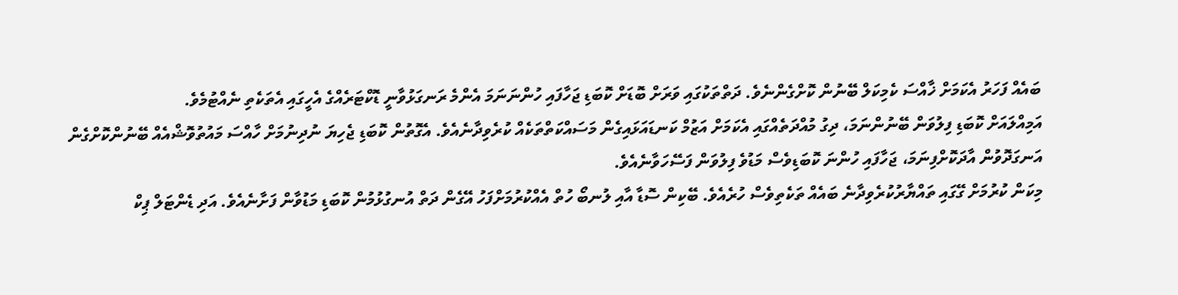ބައެއް ފަހަރު އެކަމަށް ޚާއްސަ ކެމިކަލް ބޭނުން ކޮށްގެންނެވެ. ދަތްތަކުގައި ވަރަށް ބޮޑަށް ކޮބަޑި ޖަހާފައި ހުންނަނަމަ އެންމެ ރަނގަޅުވާނީ ޑޮކްޓަރެއްގެ އެހީގައި އެތަކެތި ނެއްޓުމެވެ.
އަމިއްލައަށް ކޮބަޑި ފިލުވަން ބޭނުންނަމަ، ދިގު މުއްދަތެއްގައި އެކަމަށް އަޒުމް ކަނޑައަޅައިގެން މަސައްކަތްތަކެއް ކުރެވިދާނެއެވެ. އެގޮތުން ކޮބަޑި ޖެހިޔަ ނުދިނުމަށް ހާއްސަ މައުތުވޮޝްއެއް ބޭނުންކޮށްގެން އަނގަދޮވުން އާދަކޮށްފިނަމަ، ޖަހާފައި ހުންނަ ކޮބަޑިވެސް މަޑުވެ ފިލުވަން ފަސޭހަވާނެއެވެ.
މިކަން ކުރުމަށް ގޭގައި ތައްޔާރުކުރެވިދާނެ ބައެއް ތަކެތިވެސް ހުރެއެވެ. ބޭކިން ސޮޑާ އާއި ލުނބޯ ހުތް އެއްކުރުމަށްފަހު އޭގެން ދަތް އުނގުޅުމުން ކޮބަޑި މަޑުވާން ފަށާނެއެވެ. އަދި ޑެންޓަލް ޕިކް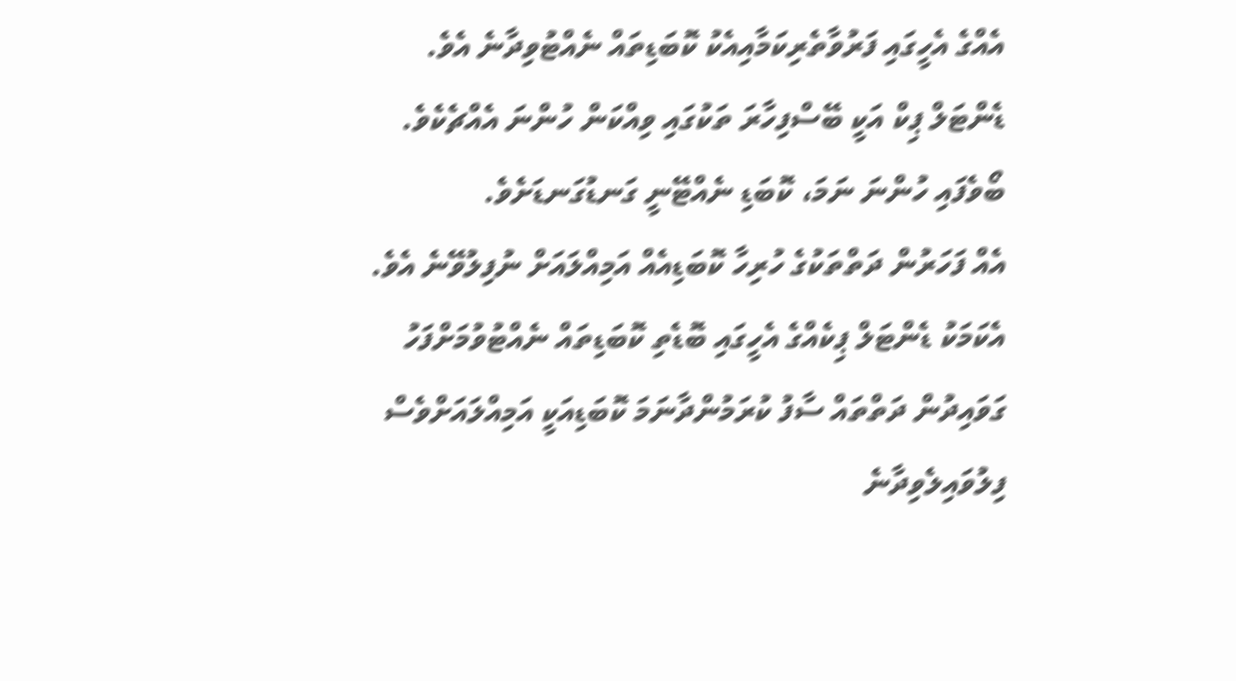އެއްގެ އެހީގައި ފަރުވާތެރިކަމާއިއެކު ކޮބަޑިތައް ނެއްޓުވިދާނެ އެވެ. ޑެންޓަލް ޕިކް އަކީ ބޭސްފިހާރަ ތަކުގައި ވިއްކަން ހުންނަ އެއްޗެކެވެ. ބޯވެފައި ހުންނަ ނަމަ، ކޮބަޑި ނެއްޓޭނީ ގަނޑުގަނޑަށެވެ.
އެއް ފަހަރުން ދަތްތަކުގެ ހުރިހާ ކޮބަޑިއެއް އަމިއްލައަށް ނުފިލުވޭނެ އެވެ. އެކަމަކު ޑެންޓަލް ޕިކެއްގެ އެހީގައި ބޮޑެތި ކޮބަޑިތައް ނެއްޓުވުމަށްފަހު ގަވައިދުން ދަތްތައް ސާފު ކުރަމުންދާނަމަ ކޮބަޑިއަކީ އަމިއްލައަށްވެސް ފިލުވައިލެވިދާނެ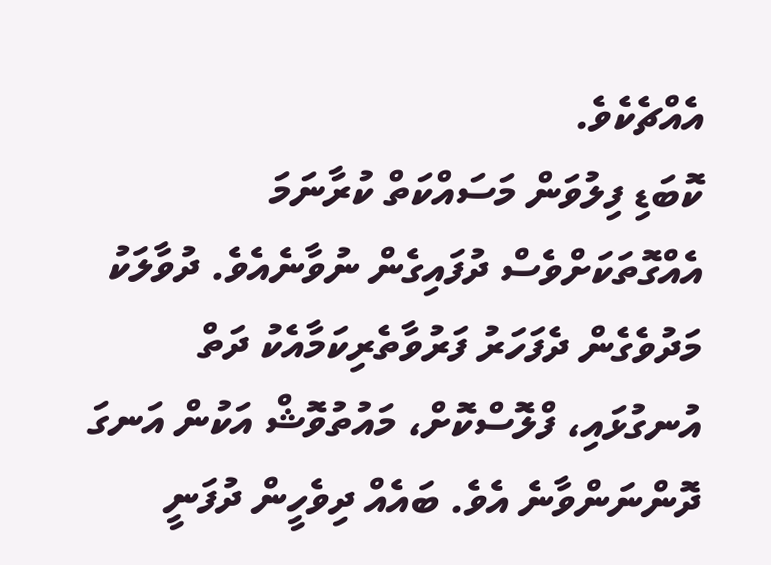އެއްޗެކެވެ.
ކޮބަޑި ފިލުވަން މަސައްކަތް ކުރާނަމަ އެއްގޮތަކަށްވެސް ދުފައިގެން ނުވާނެއެވެ. ދުވާލަކު މަދުވެގެން ދެފަހަރު ފަރުވާތެރިކަމާއެކު ދަތް އުނގުޅައި، ފްލޮސްކޮށް، މައުތުވޮޝް އަކުން އަނގަ ދޮންނަންވާނެ އެވެ. ބައެއް ދިވެހީން ދުފަނީ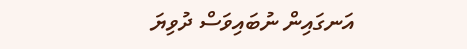އަނގައިން ނުބައިވަސް ދުވިޔަ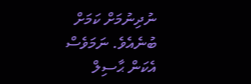ނުދިނުމަށް ކަމަށް ބުނެއެވެ. ނަމަވެސް އެކަން ޙާސިލް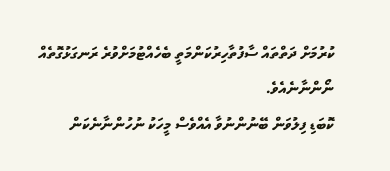ކުރުމަށް ދަތްތައް ސާފުތާހިރުކަންމަތީ ބެހެއްޓުމަށްވުރެ ރަނގަޅުގޮތެއް ނޯންނާނެއެވެ.
ކޮބަޑި ފިލުވަން ބޭނުންނުވާ އެއްވެސް މީހަކު ނުހުންނާނެކަން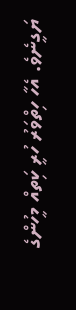ޔަގީނެވެ. އެހާ ހިތްވަރު ހުރީ ކިަތއް މީހުންގެ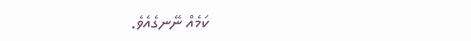ކަމެއް ނޭނގެއެވެ.